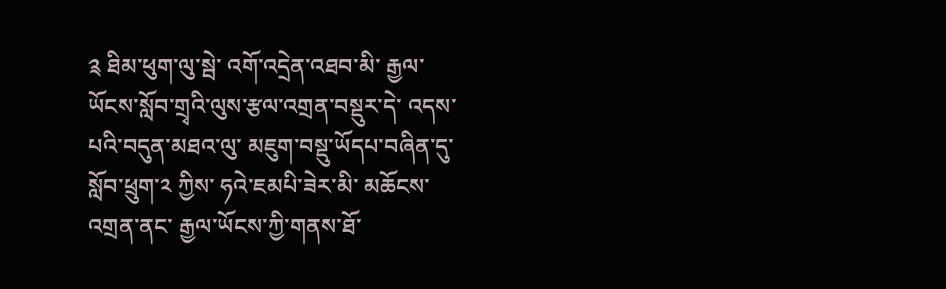༉ ཐིམ་ཕུག་ལུ་སྦེ་ འགོ་འདྲེན་འཐབ་མི་ རྒྱལ་ཡོངས་སློབ་གྲྭའི་ལུས་རྩལ་འགྲན་བསྡུར་དེ་ འདས་པའི་བདུན་མཐའ་ལུ་ མཇུག་བསྡུ་ཡོདཔ་བཞིན་དུ་ སློབ་ཕྲུག་༢ ཀྱིས་ ཧའེ་ཇམཔི་ཟེར་མི་ མཆོངས་འགྲན་ནང་ རྒྱལ་ཡོངས་ཀྱི་གནས་ཐོ་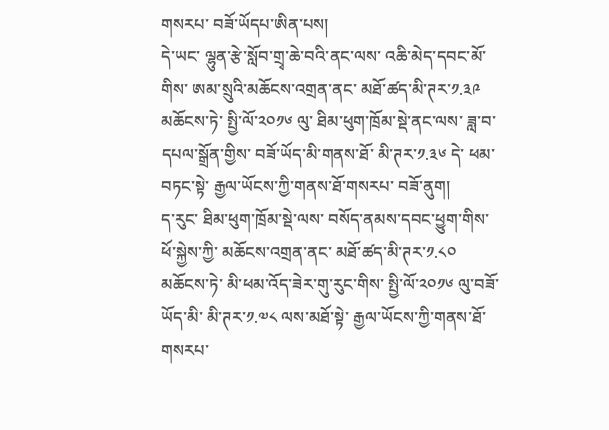གསརཔ་ བཟོ་ཡོདཔ་ཨིན་པས།
དེ་ཡང་ ལྷུན་རྩེ་སློབ་གྲྭ་ཆེ་བའི་ནང་ལས་ འཆི་མེད་དབང་མོ་གིས་ ཨམ་སྲུའི་མཆོངས་འགྲན་ནང་ མཐོ་ཚད་མི་ཊར་༡.༣༩ མཆོངས་ཏེ་ སྤྱི་ལོ་༢༠༡༦ ལུ་ ཐིམ་ཕུག་ཁྲོམ་སྡེ་ནང་ལས་ ཟླ་བ་དཔལ་སྒྲོན་གྱིས་ བཟོ་ཡོད་མི་གནས་ཐོ་ མི་ཊར་༡.༣༦ དེ་ ཕམ་བཏང་སྟེ་ རྒྱལ་ཡོངས་ཀྱི་གནས་ཐོ་གསརཔ་ བཟོ་ནུག།
ད་རུང་ ཐིམ་ཕུག་ཁྲོམ་སྡེ་ལས་ བསོད་ནམས་དབང་ཕྱུག་གིས་ ཕོ་སྐྱེས་ཀྱི་ མཆོངས་འགྲན་ནང་ མཐོ་ཚད་མི་ཊར་༡.༨༠ མཆོངས་ཏེ་ མི་ཕམ་འོད་ཟེར་གུ་རུང་གིས་ སྤྱི་ལོ་༢༠༡༦ ལུ་བཟོ་ཡོད་མི་ མི་ཊར་༡.༧༨ ལས་མཐོ་སྟེ་ རྒྱལ་ཡོངས་ཀྱི་གནས་ཐོ་གསརཔ་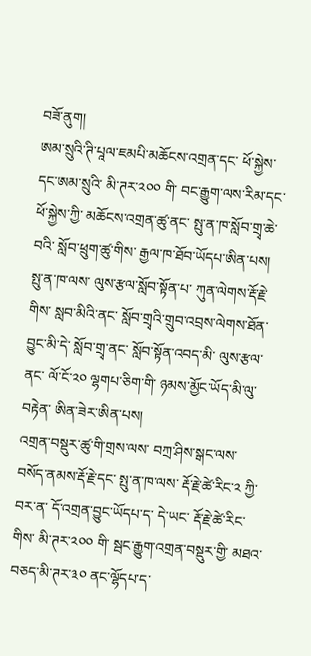བཟོ་ནུག།
ཨམ་སྲུའི་ཊི་པཱལ་ཇམཔི་མཆོངས་འགྲན་དང་ ཕོ་སྐྱེས་དང་ཨམ་སྲུའི་ མི་ཊར་༢༠༠ གི་ བང་རྒྱུག་ལས་རིམ་དང་ ཕོ་སྐྱེས་ཀྱི་ མཆོངས་འགྲན་ཚུ་ནང་ སྤུ་ན་ཁ་སློབ་གྲྭ་ཆེ་བའི་ སློབ་ཕྲུག་ཚུ་གིས་ རྒྱལ་ཁ་ཐོབ་ཡོདཔ་ཨིན་པས།
སྤུ་ན་ཁ་ལས་ ལུས་རྩལ་སློབ་སྟོན་པ་ ཀུན་ལེགས་རྡོ་རྗེ་གིས་ སླབ་མིའི་ནང་ སློབ་གྲྭའི་གྲུབ་འབྲས་ལེགས་ཐོན་ བྱུང་མི་དེ་ སློབ་གྲྭ་ནང་ སློབ་སྟོན་འབད་མི་ ལུས་རྩལ་ནང་ ལོ་ངོ་༢༠ ལྷགཔ་ཅིག་གི་ ཉམས་མྱོང་ཡོད་མི་ལུ་བརྟེན་ ཨིན་ཟེར་ཨིན་པས།
འགྲན་བསྡུར་ཚུ་གི་གྲས་ལས་ བཀྲ་ཤིས་སྒང་ལས་ བསོད་ནམས་རྡོ་རྗེ་དང་ སྤུ་ན་ཁ་ལས་ རྡོ་རྗེ་ཚེ་རིང་༢ ཀྱི་བར་ན་ དོ་འགྲན་བྱུང་ཡོདཔ་ད་ དེ་ཡང་ རྡོ་རྗེ་ཚེ་རིང་གིས་ མི་ཊར་༢༠༠ གི་ སྦང་རྒྱུག་འགྲན་བསྡུར་གྱི་ མཐའ་བཅད་མི་ཊར་༣༠ ནང་ལྷོདཔ་ད་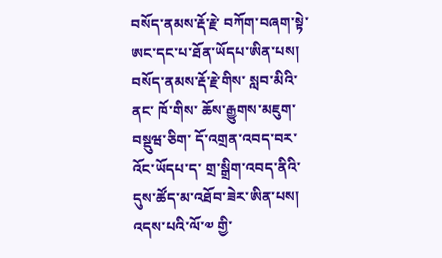བསོད་ནམས་རྡོ་རྗེ་ བཀོག་བཞག་སྟེ་ ཨང་དང་པ་ཐོན་ཡོདཔ་ཨིན་པས།
བསོད་ནམས་རྡོ་རྗེ་གིས་ སླབ་མིའི་ནང་ ཁོ་གིས་ ཆོས་རྒྱུགས་མཇུག་བསྡུཝ་ཅིག་ དོ་འགྲན་འབད་བར་འོང་ཡོདཔ་ད་ གྲ་སྒྲིག་འབད་ནིའི་ དུས་ཚོད་མ་འཐོབ་ཟེར་ཨིན་པས།
འདས་པའི་ལོ་༧ གྱི་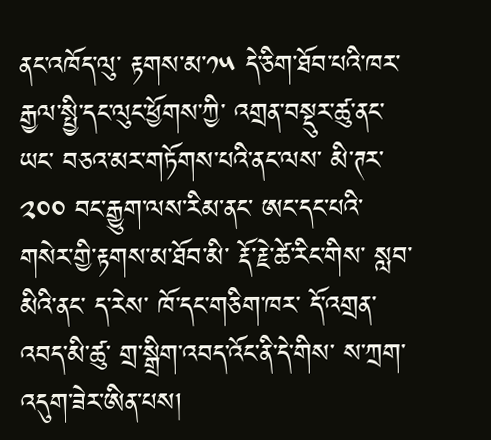ནང་འཁོད་ལུ་ རྟགས་མ་༡༥ དེ་ཅིག་ཐོབ་པའི་ཁར་ རྒྱལ་སྤྱི་དང་ལུང་ཕྱོགས་ཀྱི་ འགྲན་བསྡུར་ཚུ་ནང་ཡང་ བཅའ་མར་གཏོགས་པའི་ནང་ལས་ མི་ཊར་༢༠༠ བང་རྒྱུག་ལས་རིམ་ནང་ ཨང་དང་པའི་ གསེར་གྱི་རྟགས་མ་ཐོབ་མི་ རྡོ་རྗེ་ཚེ་རིང་གིས་ སླབ་མིའི་ནང་ ད་རེས་ ཁོ་དང་གཅིག་ཁར་ དོ་འགྲན་འབད་མི་ཚུ་ གྲ་སྒྲིག་འབད་འོང་ནི་དེ་གིས་ ས་ཀྲག་འདུག་ཟེར་ཨིན་པས།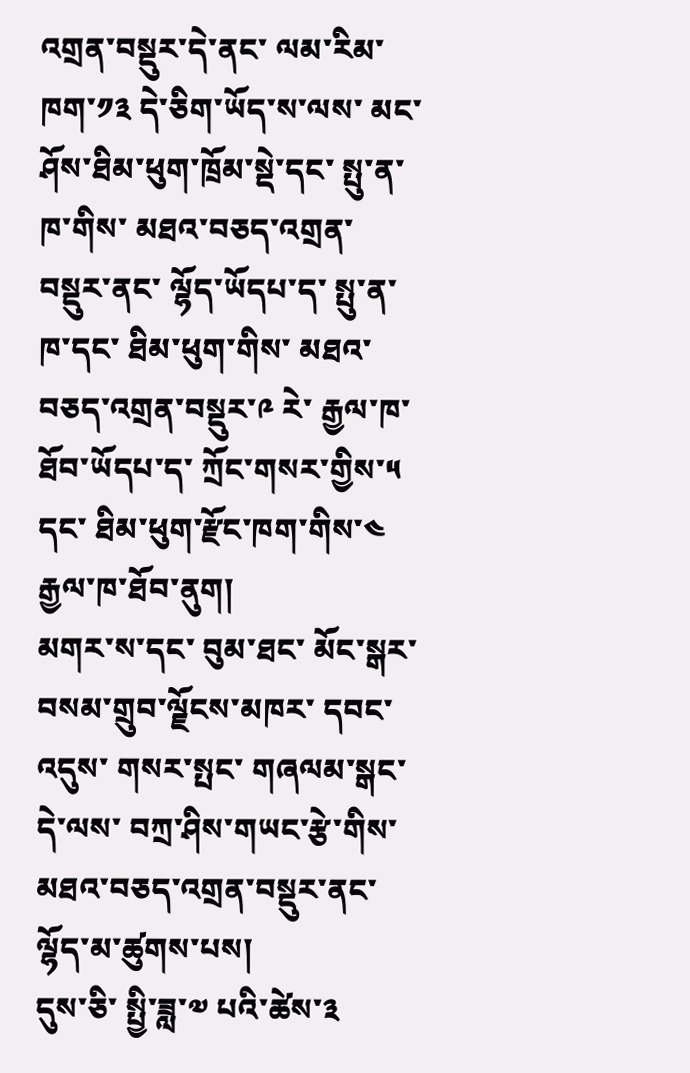འགྲན་བསྡུར་དེ་ནང་ ལམ་རིམ་ཁག་༡༣ དེ་ཅིག་ཡོད་ས་ལས་ མང་ཤོས་ཐིམ་ཕུག་ཁྲོམ་སྡེ་དང་ སྤུ་ན་ཁ་གིས་ མཐའ་བཅད་འགྲན་བསྡུར་ནང་ ལྷོད་ཡོདཔ་ད་ སྤུ་ན་ཁ་དང་ ཐིམ་ཕུག་གིས་ མཐའ་བཅད་འགྲན་བསྡུར་༩ རེ་ རྒྱལ་ཁ་ཐོབ་ཡོདཔ་ད་ ཀྲོང་གསར་གྱིས་༥ དང་ ཐིམ་ཕུག་རྫོང་ཁག་གིས་༤ རྒྱལ་ཁ་ཐོབ་ནུག།
མགར་ས་དང་ བུམ་ཐང་ མོང་སྒར་ བསམ་གྲུབ་ལྗོངས་མཁར་ དབང་འདུས་ གསར་སྤང་ གཞལམ་སྒང་ དེ་ལས་ བཀྲ་ཤིས་གཡང་རྩེ་གིས་ མཐའ་བཅད་འགྲན་བསྡུར་ནང་ ལྷོད་མ་ཚུགས་པས།
དུས་ཅི་ སྤྱི་ཟླ་༧ པའི་ཚེས་༣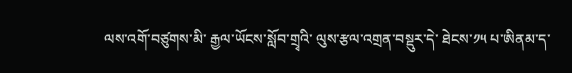ལས་འགོ་བཙུགས་མི་ རྒྱལ་ཡོངས་སློབ་གྲྭའི་ ལུས་རྩལ་འགྲན་བསྡུར་དེ་ ཐེངས་༡༥ པ་ཨིནམ་ད་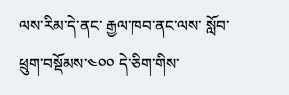ལས་རིམ་དེ་ནང་ རྒྱལ་ཁབ་ནང་ལས་ སློབ་ཕྲུག་བསྡོམས་༤༠༠ དེ་ཅིག་གིས་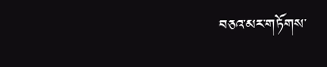བཅའ་མར་གཏོགས་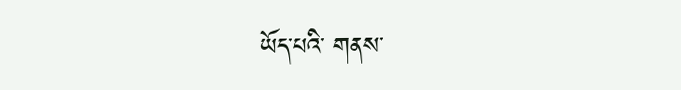ཡོད་པའི་ གནས་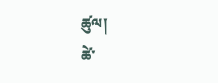ཚུལ།
ཚེ་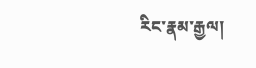རིང་རྣམ་རྒྱལ།